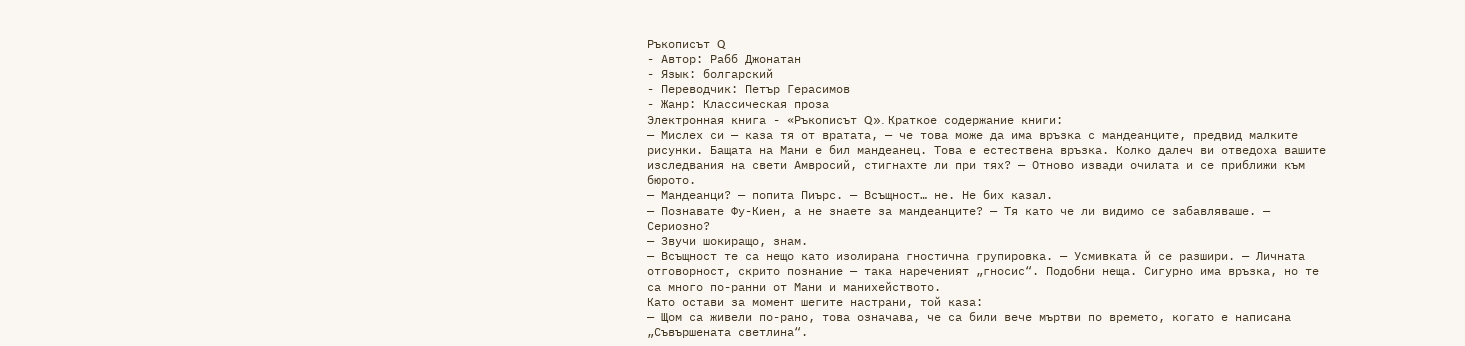Ръкописът Q
- Автор: Рабб Джонатан
- Язык: болгарский
- Переводчик: Петър Герасимов
- Жанр: Классическая проза
Электронная книга - «Ръкописът Q». Краткое содержание книги:
— Мислех си — каза тя от вратата, — че това може да има връзка с мандеанците, предвид малките рисунки. Бащата на Мани е бил мандеанец. Това е естествена връзка. Колко далеч ви отведоха вашите изследвания на свети Амвросий, стигнахте ли при тях? — Отново извади очилата и се приближи към бюрото.
— Мандеанци? — попита Пиърс. — Всъщност… не. Не бих казал.
— Познавате Фу-Киен, а не знаете за мандеанците? — Тя като че ли видимо се забавляваше. — Сериозно?
— Звучи шокиращо, знам.
— Всъщност те са нещо като изолирана гностична групировка. — Усмивката й се разшири. — Личната отговорност, скрито познание — така нареченият „гносис“. Подобни неща. Сигурно има връзка, но те са много по-ранни от Мани и манихейството.
Като остави за момент шегите настрани, той каза:
— Щом са живели по-рано, това означава, че са били вече мъртви по времето, когато е написана „Съвършената светлина“.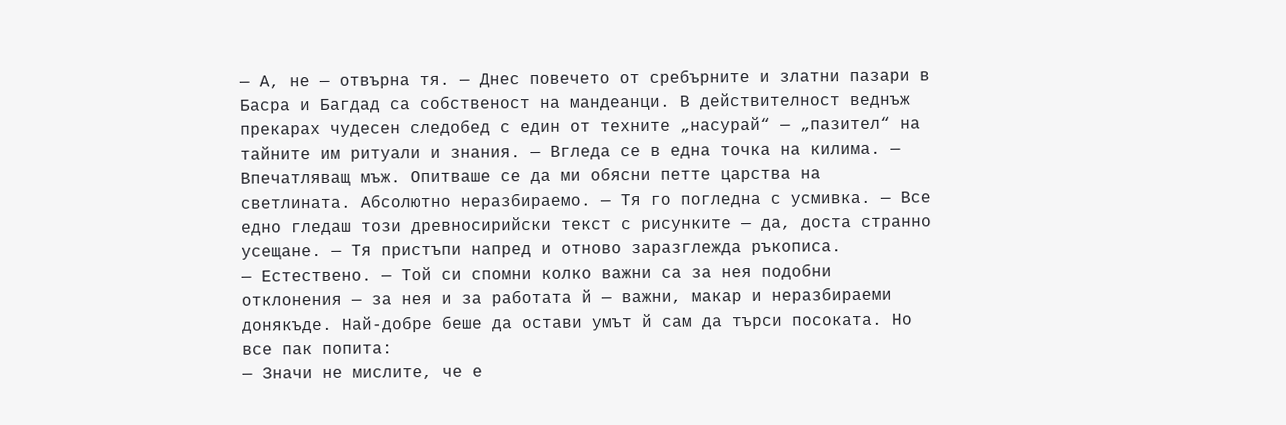— А, не — отвърна тя. — Днес повечето от сребърните и златни пазари в Басра и Багдад са собственост на мандеанци. В действителност веднъж прекарах чудесен следобед с един от техните „насурай“ — „пазител“ на тайните им ритуали и знания. — Вгледа се в една точка на килима. — Впечатляващ мъж. Опитваше се да ми обясни петте царства на светлината. Абсолютно неразбираемо. — Тя го погледна с усмивка. — Все едно гледаш този древносирийски текст с рисунките — да, доста странно усещане. — Тя пристъпи напред и отново заразглежда ръкописа.
— Естествено. — Той си спомни колко важни са за нея подобни отклонения — за нея и за работата й — важни, макар и неразбираеми донякъде. Най-добре беше да остави умът й сам да търси посоката. Но все пак попита:
— Значи не мислите, че е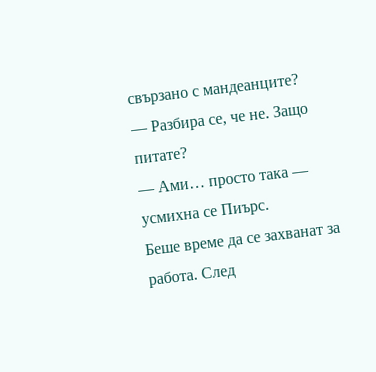свързано с мандеанците?
— Разбира се, че не. Защо питате?
— Ами… просто така — усмихна се Пиърс.
Беше време да се захванат за работа. След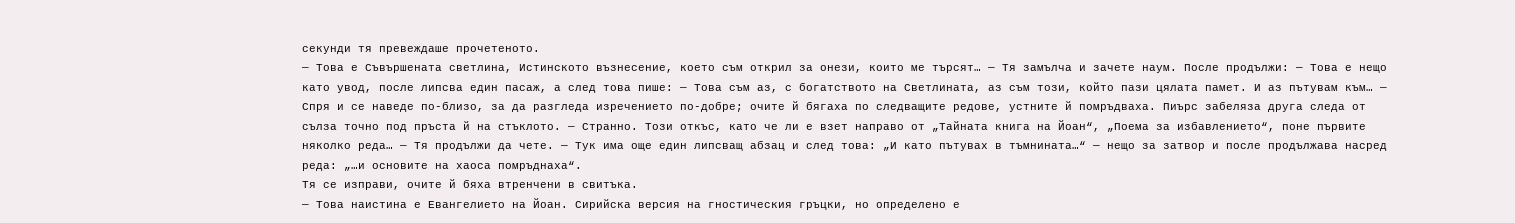секунди тя превеждаше прочетеното.
— Това е Съвършената светлина, Истинското възнесение, което съм открил за онези, които ме търсят… — Тя замълча и зачете наум. После продължи: — Това е нещо като увод, после липсва един пасаж, а след това пише: — Това съм аз, с богатството на Светлината, аз съм този, който пази цялата памет. И аз пътувам към… — Спря и се наведе по-близо, за да разгледа изречението по-добре; очите й бягаха по следващите редове, устните й помръдваха. Пиърс забеляза друга следа от сълза точно под пръста й на стъклото. — Странно. Този откъс, като че ли е взет направо от „Тайната книга на Йоан“, „Поема за избавлението“, поне първите няколко реда… — Тя продължи да чете. — Тук има още един липсващ абзац и след това: „И като пътувах в тъмнината…“ — нещо за затвор и после продължава насред реда: „…и основите на хаоса помръднаха“.
Тя се изправи, очите й бяха втренчени в свитъка.
— Това наистина е Евангелието на Йоан. Сирийска версия на гностическия гръцки, но определено е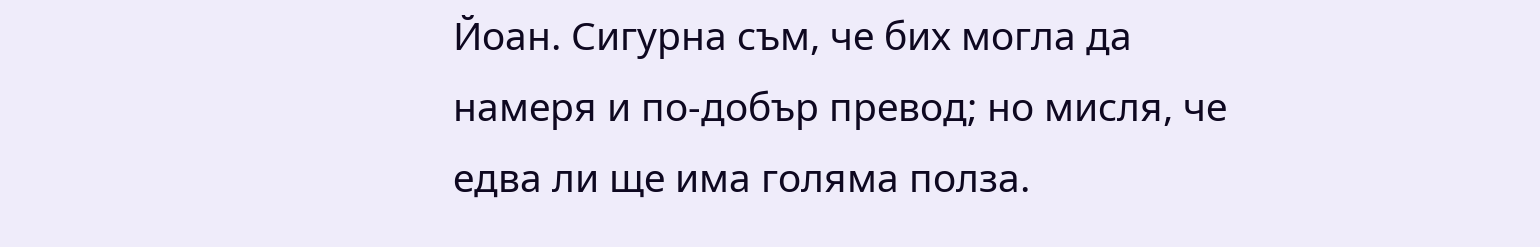Йоан. Сигурна съм, че бих могла да намеря и по-добър превод; но мисля, че едва ли ще има голяма полза.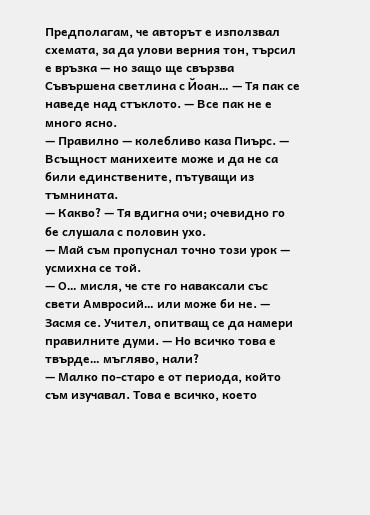Предполагам, че авторът е използвал схемата, за да улови верния тон, търсил е връзка — но защо ще свързва Съвършена светлина с Йоан… — Тя пак се наведе над стъклото. — Все пак не е много ясно.
— Правилно — колебливо каза Пиърс. — Всъщност манихеите може и да не са били единствените, пътуващи из тъмнината.
— Какво? — Тя вдигна очи; очевидно го бе слушала с половин ухо.
— Май съм пропуснал точно този урок — усмихна се той.
— О… мисля, че сте го наваксали със свети Амвросий… или може би не. — Засмя се. Учител, опитващ се да намери правилните думи. — Но всичко това е твърде… мъгляво, нали?
— Малко по-старо е от периода, който съм изучавал. Това е всичко, което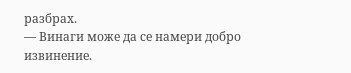разбрах.
— Винаги може да се намери добро извинение.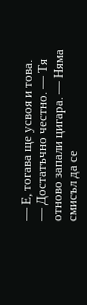— Е, тогава ще усвоя и това.
— Достатъчно честно. — Тя отново запали цигара. — Няма смисъл да се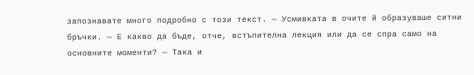запознавате много подробно с този текст. — Усмивката в очите й образуваше ситни бръчки. — Е какво да бъде, отче, встъпителна лекция или да се спра само на основните моменти? — Така и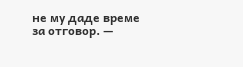не му даде време за отговор. —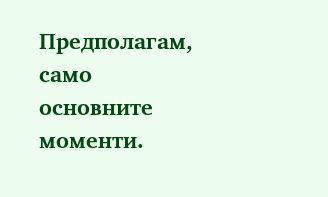Предполагам, само основните моменти.